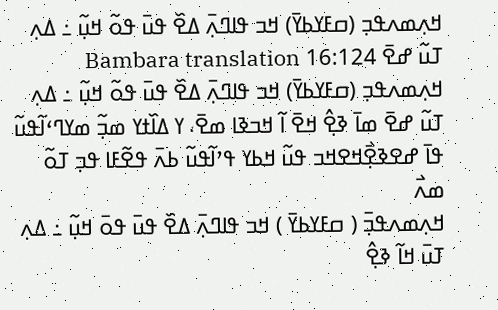ߞߍ߲ߘߍߟߏ߲ (ߛߓߌߕߌ߫) ߞߏ ߟߊߣߍ߲߫ ߡߐ߰ ߟߎ߫ ߟߋ߬ ߞߎ߲߬ ߸ ߡߍ߲ ߠߎ߬ ߝߐ߫ 16:124 Bambara translation
ߞߍ߲ߘߍߟߏ߲ (ߛߓߌߕߌ߫) ߞߏ ߟߊߣߍ߲߫ ߡߐ߰ ߟߎ߫ ߟߋ߬ ߞߎ߲߬ ߸ ߡߍ߲ ߠߎ߬ ߝߐ߫ ߘߊ߫ ߢߐ߲߮ ߞߐ߫ ߊ߬ ߞߏߢߊ ߘߐ߫، ߌ ߡߊ߰ߙߌ ߘߏ߲߬ ߘߌߣߵߊ߬ߟߎ߬ ߟߊ߫ ߝߐߢߐ߲߯ߞߐߞߏ ߟߎ߬ ߞߕߌ ߟߴߊ߬ߟߎ߬ ߕߍ߫ ߟߐ߬ߓߊ ߟߏ߲ ߠߋ߬ ߘߍ߯
ߞߍ߲ߘߍߟߏ߲߫ ( ߛߓߌߕߌ߫ ) ߞߏ ߟߊߣߍ߲߫ ߡߐ߰ ߟߎ߫ ߟߋ߫ ߞߎ߲߬ ߸ ߡߍ߲ ߠߎ߫ ߞߊ߬ ߢߐ߲߮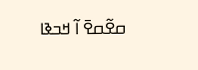ߛߐ߬ߛߐ߫ ߊ߬ ߞߏߢߊ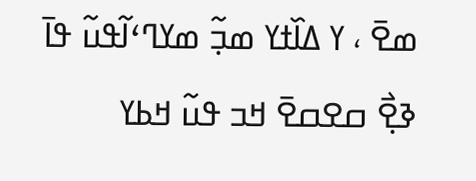ߘߐ߫ ، ߌ ߡߊ߰ߙߌ ߘߏ߲߬ ߘߌߣߵߊ߬ߟߎ߬ ߟߊ߫ ߢߐ߲߯ ߛߐߛߐ߫ ߞߏ ߟߎ߬ ߞߕߌ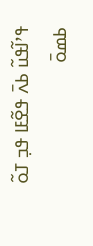ߟߴߊ߬ߟߎ߬ ߕߍ߫ ߟߐ߬ߓߊ ߟߏ߲ ߠߋ߬ ߕߘߋ߫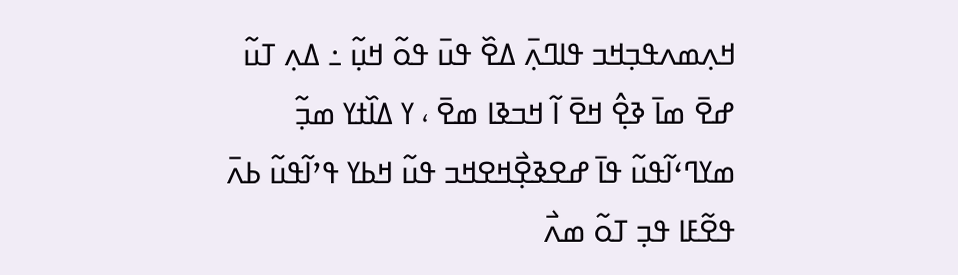ߞߍ߲ߘߍߟߏ߲ߞߏ ߟߊߣߍ߲߫ ߡߐ߰ ߟߎ߫ ߟߋ߬ ߞߎ߲߬ ߸ ߡߍ߲ ߠߎ߬ ߝߐ߫ ߘߊ߫ ߢߐ߲߮ ߞߐ߫ ߊ߬ ߞߏߢߊ ߘߐ߫ ، ߌ ߡߊ߰ߙߌ ߘߏ߲߬ ߘߌߣߵߊ߬ߟߎ߬ ߟߊ߫ ߝߐߢߐ߲߯ߞߐߞߏ ߟߎ߬ ߞߕߌ ߟߴߊ߬ߟߎ߬ ߕߍ߫ ߟߐ߬ߓߊ ߟߏ߲ ߠߋ߬ ߘߍ߯